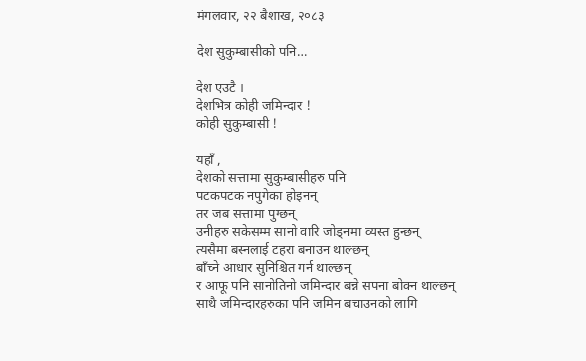मंगलवार, २२ बैशाख, २०८३

देश सुकुम्बासीको पनि…

देश एउटै ।
देशभित्र कोही जमिन्दार !
कोही सुकुम्बासी !

यहाँ ,
देशको सत्तामा सुकुम्बासीहरु पनि
पटकपटक नपुगेका होइनन्
तर जब सत्तामा पुग्छन्
उनीहरु सकेसम्म सानो वारि जोड्नमा व्यस्त हुन्छन्
त्यसैमा बस्नलाई टहरा बनाउन थाल्छन्
बाँच्ने आधार सुनिश्चित गर्न थाल्छन्
र आफू पनि सानोतिनो जमिन्दार बन्ने सपना बोक्न थाल्छन्
साथै जमिन्दारहरुका पनि जमिन बचाउनको लागि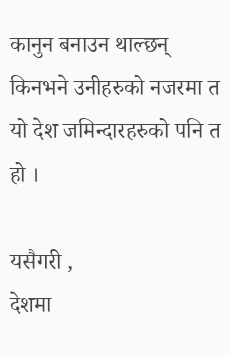कानुन बनाउन थाल्छन्
किनभने उनीहरुको नजरमा त
यो देश जमिन्दारहरुको पनि त हो ।

यसैगरी ,
देशमा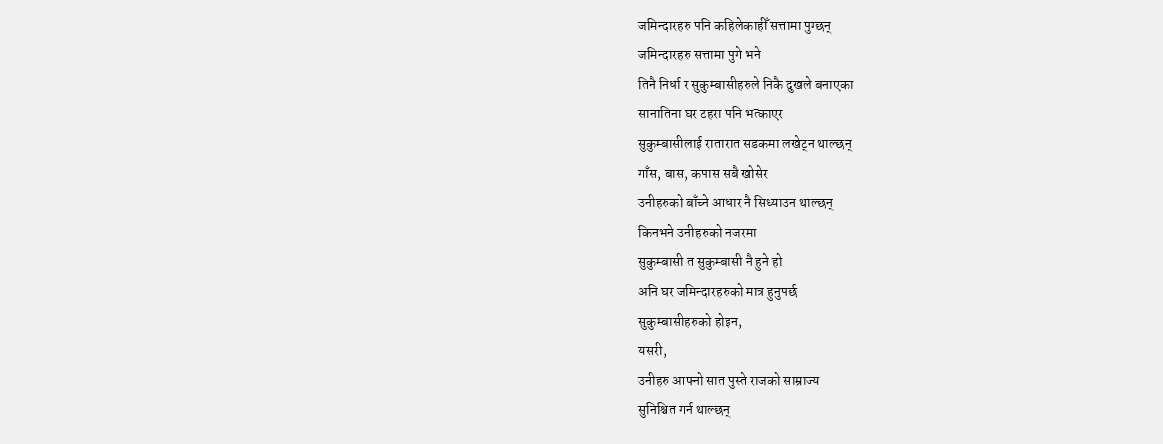जमिन्दारहरु पनि कहिलेकाहीँ सत्तामा पुग्छन्
जमिन्दारहरु सत्तामा पुगे भने
तिनै निर्धा र सुकुम्बासीहरुले निकै दुखले बनाएका
सानातिना घर टहरा पनि भत्काएर
सुकुम्बासीलाई रातारात सडकमा लखेट्न थाल्छन्
गाँस, बास, कपास सबै खोसेर
उनीहरुको बाँच्ने आधार नै सिध्याउन थाल्छन्
किनभने उनीहरुको नजरमा
सुकुम्बासी त सुकुम्बासी नै हुने हो
अनि घर जमिन्दारहरुको मात्र हुनुपर्छ
सुकुम्बासीहरुको होइन,
यसरी,
उनीहरु आफ्नो सात पुस्ते राजको साम्राज्य
सुनिश्चित गर्न थाल्छन्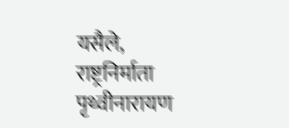यसैले,
राष्ट्रनिर्माता पृथ्वीनारायण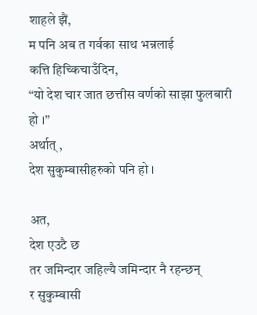शाहले झैं,
म पनि अब त गर्वका साथ भन्नलाई
कत्ति हिच्किचाउँदिन,
“यो देश चार जात छत्तीस वर्णको साझा फुलबारी हो ।”
अर्थात् ,
देश सुकुम्बासीहरुको पनि हो ।

अत,
देश एउटै छ
तर जमिन्दार जहिल्यै जमिन्दार नै रहन्छन्
र सुकुम्बासी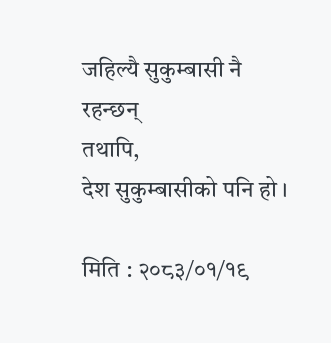जहिल्यै सुकुम्बासी नै रहन्छन्
तथापि,
देश सुकुम्बासीको पनि हो ।

मिति : २०८३/०१/१९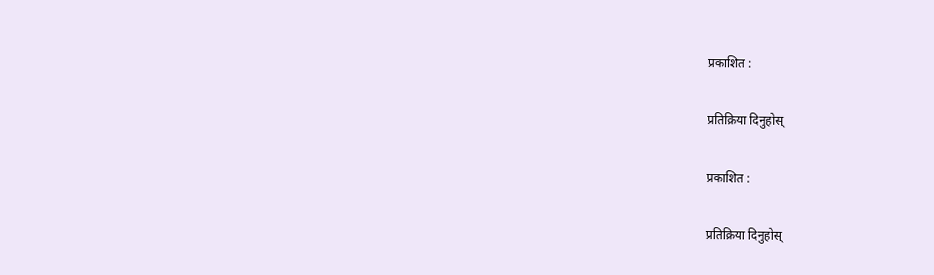प्रकाशित :

प्रतिक्रिया दिनुहोस्

प्रकाशित :

प्रतिक्रिया दिनुहोस्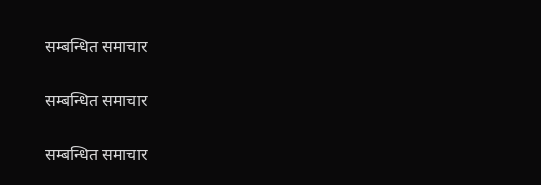सम्बन्धित समाचार

सम्बन्धित समाचार

सम्बन्धित समाचार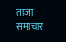ताजा समाचार